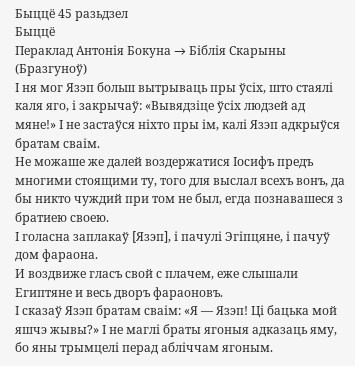Быццё 45 разьдзел
Быццё
Пераклад Антонія Бокуна → Біблія Скарыны (Бразгуноў)
І ня мог Язэп больш вытрываць пры ўсіх, што стаялі каля яго, і закрычаў: «Вывядзіце ўсіх людзей ад мяне!» І не застаўся ніхто пры ім, калі Язэп адкрыўся братам сваім.
Не можаше же далей воздержатися Іосифъ предъ многими стоящими ту, того для выслал всехъ вонъ, да бы никто чуждий при том не был, егда познавашеся з братиею своею.
І голасна заплакаў [Язэп], і пачулі Эгіпцяне, і пачуў дом фараона.
И воздвиже гласъ свой с плачем, еже слышали Египтяне и весь дворъ фараоновъ.
І сказаў Язэп братам сваім: «Я — Язэп! Ці бацька мой яшчэ жывы?» І не маглі браты ягоныя адказаць яму, бо яны трымцелі перад абліччам ягоным.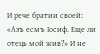И рече братии своей: «Азъ есмъ Іосиф. Еще ли отець мой жив?» И не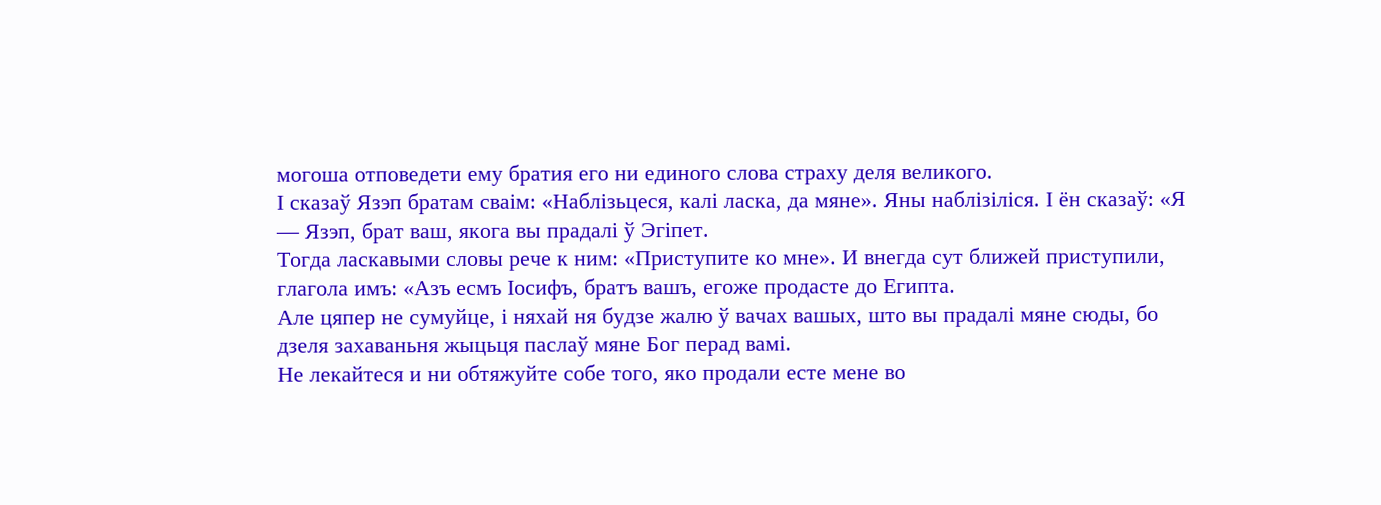могоша отповедети ему братия его ни единого слова страху деля великого.
І сказаў Язэп братам сваім: «Наблізьцеся, калі ласка, да мяне». Яны наблізіліся. І ён сказаў: «Я — Язэп, брат ваш, якога вы прадалі ў Эгіпет.
Тогда ласкавыми словы рече к ним: «Приступите ко мне». И внегда сут ближей приступили, глагола имъ: «Азъ есмъ Іосифъ, братъ вашъ, егоже продасте до Египта.
Але цяпер не сумуйце, і няхай ня будзе жалю ў вачах вашых, што вы прадалі мяне сюды, бо дзеля захаваньня жыцьця паслаў мяне Бог перад вамі.
Не лекайтеся и ни обтяжуйте собе того, яко продали есте мене во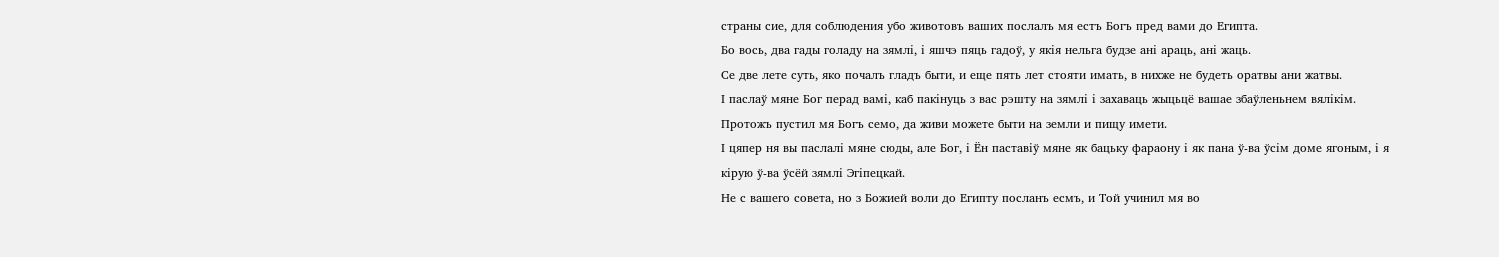страны сие, для соблюдения убо животовъ ваших послалъ мя естъ Богъ пред вами до Египта.
Бо вось, два гады голаду на зямлі, і яшчэ пяць гадоў, у якія нельга будзе ані араць, ані жаць.
Се две лете суть, яко почалъ гладъ быти, и еще пять лет стояти имать, в нихже не будеть оратвы ани жатвы.
І паслаў мяне Бог перад вамі, каб пакінуць з вас рэшту на зямлі і захаваць жыцьцё вашае збаўленьнем вялікім.
Протожъ пустил мя Богъ семо, да живи можете быти на земли и пищу имети.
І цяпер ня вы паслалі мяне сюды, але Бог, і Ён паставіў мяне як бацьку фараону і як пана ў-ва ўсім доме ягоным, і я кірую ў-ва ўсёй зямлі Эгіпецкай.
Не с вашего совета, но з Божией воли до Египту посланъ есмъ, и Той учинил мя во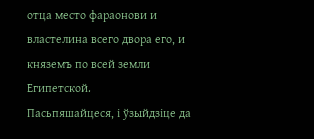отца место фараонови и властелина всего двора его, и княземъ по всей земли Египетской.
Пасьпяшайцеся, і ўзыйдзіце да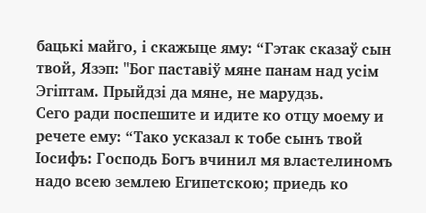бацькі майго, і скажыце яму: “Гэтак сказаў сын твой, Язэп: "Бог паставіў мяне панам над усім Эгіптам. Прыйдзі да мяне, не марудзь.
Сего ради поспешите и идите ко отцу моему и речете ему: “Тако усказал к тобе сынъ твой Іосифъ: Господь Богъ вчинил мя властелиномъ надо всею землею Египетскою; приедь ко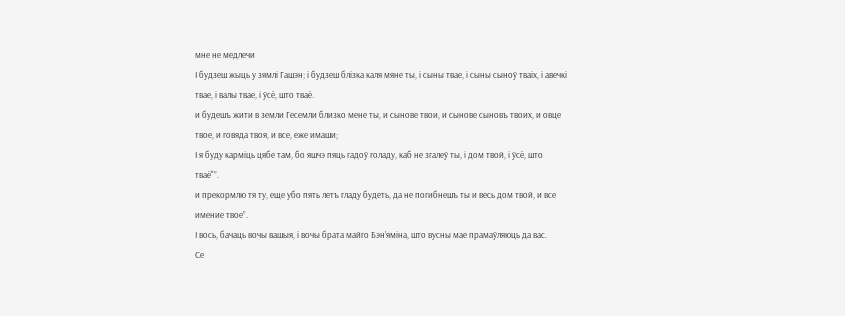мне не медлечи
І будзеш жыць у зямлі Гашэн; і будзеш блізка каля мяне ты, і сыны твае, і сыны сыноў тваіх, і авечкі твае, і валы твае, і ўсё, што тваё.
и будешъ жити в земли Гесемли близко мене ты, и сынове твои, и сынове сыновъ твоих, и овце твое, и говяда твоя, и все, еже имаши;
І я буду карміць цябе там, бо яшчэ пяць гадоў голаду, каб не згалеў ты, і дом твой, і ўсё, што тваё"”.
и прекормлю тя ту, еще убо пять летъ гладу будеть, да не погибнешъ ты и весь дом твой, и все имение твое”.
І вось, бачаць вочы вашыя, і вочы брата майго Бэн’яміна, што вусны мае прамаўляюць да вас.
Се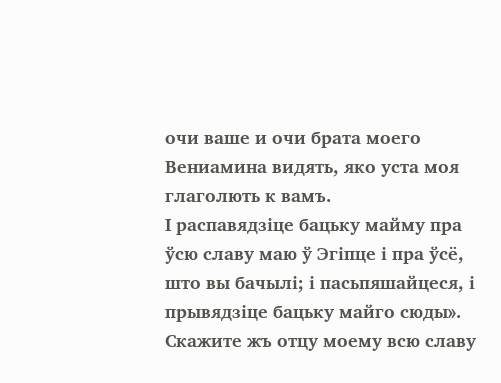очи ваше и очи брата моего Вениамина видять, яко уста моя глаголють к вамъ.
І распавядзіце бацьку майму пра ўсю славу маю ў Эгіпце і пра ўсё, што вы бачылі; і пасьпяшайцеся, і прывядзіце бацьку майго сюды».
Скажите жъ отцу моему всю славу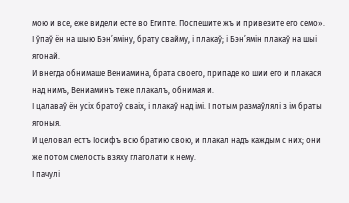мою и все, еже видели есте во Египте. Поспешите жъ и привезите его семо».
І ўпаў ён на шыю Бэн’яміну, брату свайму, і плакаў; і Бэн’ямін плакаў на шыі ягонай.
И внегда обнимаше Вениамина, брата своего, припаде ко шии его и плакася над нимъ, Вениаминъ теже плакалъ, обнимая и.
І цалаваў ён усіх братоў сваіх, і плакаў над імі. І потым размаўлялі з ім браты ягоныя.
И целовал естъ Іосифъ всю братию свою, и плакал надъ каждым с них; они же потом смелость взяху глаголати к нему.
І пачулі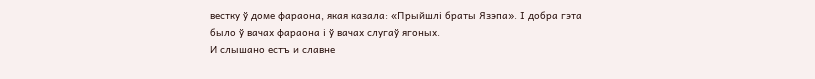вестку ў доме фараона, якая казала: «Прыйшлі браты Язэпа». І добра гэта было ў вачах фараона і ў вачах слугаў ягоных.
И слышано естъ и славне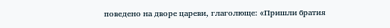поведено на дворе цареви, глаголюще: «Пришли братия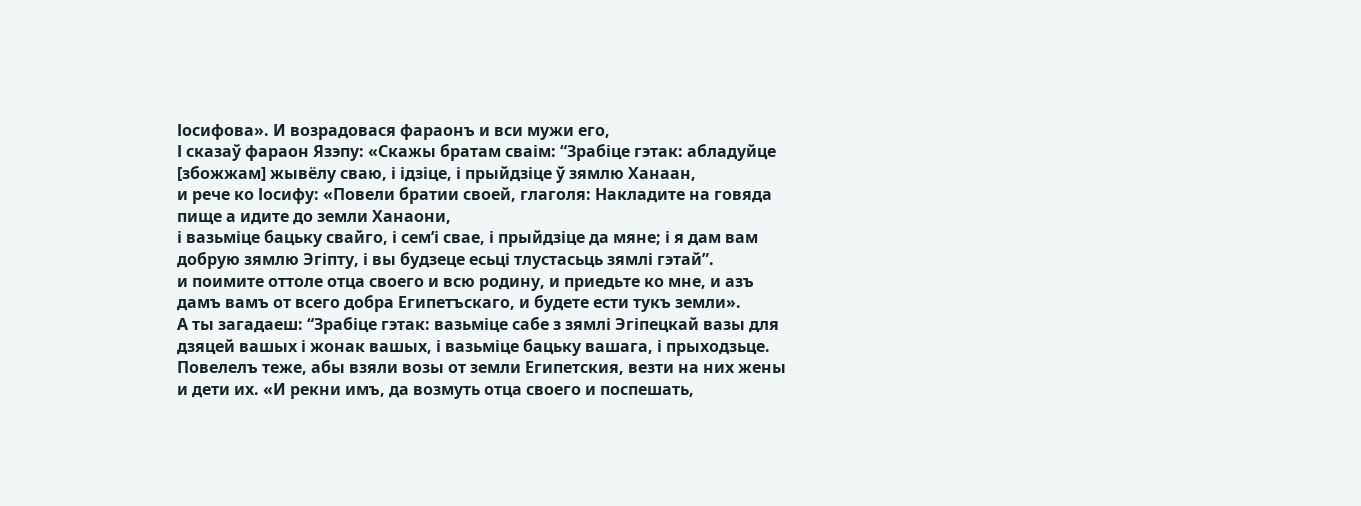Іосифова». И возрадовася фараонъ и вси мужи его,
І сказаў фараон Язэпу: «Скажы братам сваім: “Зрабіце гэтак: абладуйце [збожжам] жывёлу сваю, і ідзіце, і прыйдзіце ў зямлю Ханаан,
и рече ко Іосифу: «Повели братии своей, глаголя: Накладите на говяда пище а идите до земли Ханаони,
і вазьміце бацьку свайго, і сем’і свае, і прыйдзіце да мяне; і я дам вам добрую зямлю Эгіпту, і вы будзеце есьці тлустасьць зямлі гэтай”.
и поимите оттоле отца своего и всю родину, и приедьте ко мне, и азъ дамъ вамъ от всего добра Египетъскаго, и будете ести тукъ земли».
А ты загадаеш: “Зрабіце гэтак: вазьміце сабе з зямлі Эгіпецкай вазы для дзяцей вашых і жонак вашых, і вазьміце бацьку вашага, і прыходзьце.
Повелелъ теже, абы взяли возы от земли Египетския, везти на них жены и дети их. «И рекни имъ, да возмуть отца своего и поспешать,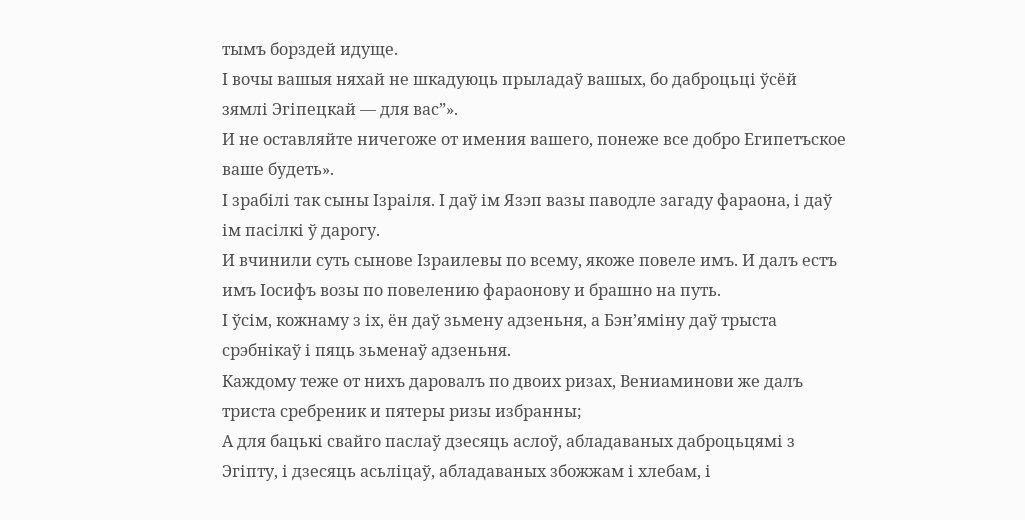тымъ борздей идуще.
І вочы вашыя няхай не шкадуюць прыладаў вашых, бо даброцьці ўсёй зямлі Эгіпецкай — для вас”».
И не оставляйте ничегоже от имения вашего, понеже все добро Египетъское ваше будеть».
І зрабілі так сыны Ізраіля. І даў ім Язэп вазы паводле загаду фараона, і даў ім пасілкі ў дарогу.
И вчинили суть сынове Ізраилевы по всему, якоже повеле имъ. И далъ естъ имъ Іосифъ возы по повелению фараонову и брашно на путь.
І ўсім, кожнаму з іх, ён даў зьмену адзеньня, а Бэн’яміну даў трыста срэбнікаў і пяць зьменаў адзеньня.
Каждому теже от нихъ даровалъ по двоих ризах, Вениаминови же далъ триста сребреник и пятеры ризы избранны;
А для бацькі свайго паслаў дзесяць аслоў, абладаваных даброцьцямі з Эгіпту, і дзесяць асьліцаў, абладаваных збожжам і хлебам, і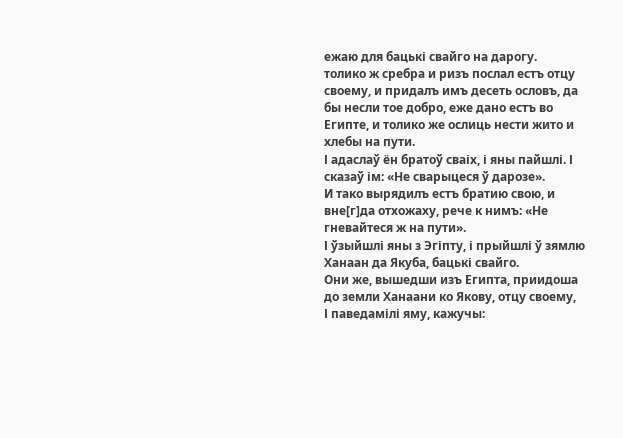ежаю для бацькі свайго на дарогу.
толико ж сребра и ризъ послал естъ отцу своему, и придалъ имъ десеть ословъ, да бы несли тое добро, еже дано естъ во Египте, и толико же ослиць нести жито и хлебы на пути.
І адаслаў ён братоў сваіх, і яны пайшлі. І сказаў ім: «Не сварыцеся ў дарозе».
И тако вырядилъ естъ братию свою, и вне[г]да отхожаху, рече к нимъ: «Не гневайтеся ж на пути».
І ўзыйшлі яны з Эгіпту, і прыйшлі ў зямлю Ханаан да Якуба, бацькі свайго.
Они же, вышедши изъ Египта, приидоша до земли Ханаани ко Якову, отцу своему,
І паведамілі яму, кажучы: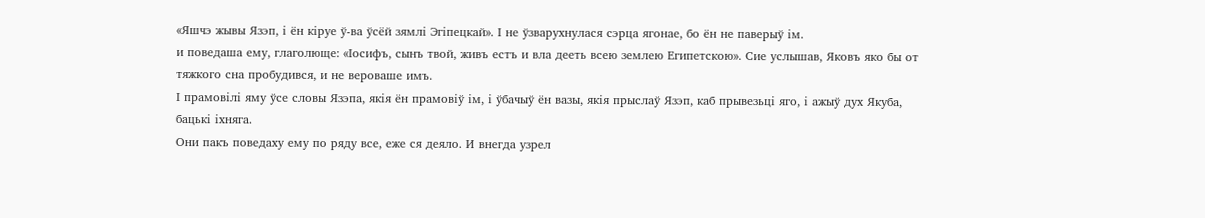«Яшчэ жывы Язэп, і ён кіруе ў-ва ўсёй зямлі Эгіпецкай». І не ўзварухнулася сэрца ягонае, бо ён не паверыў ім.
и поведаша ему, глаголюще: «Іосифъ, сынъ твой, живъ естъ и вла дееть всею землею Египетскою». Сие услышав, Яковъ яко бы от тяжкого сна пробудився, и не вероваше имъ.
І прамовілі яму ўсе словы Язэпа, якія ён прамовіў ім, і ўбачыў ён вазы, якія прыслаў Язэп, каб прывезьці яго, і ажыў дух Якуба, бацькі іхняга.
Они пакъ поведаху ему по ряду все, еже ся деяло. И внегда узрел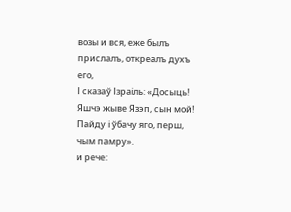возы и вся, еже былъ прислалъ, откреалъ духъ его,
І сказаў Ізраіль: «Досыць! Яшчэ жыве Язэп, сын мой! Пайду і ўбачу яго, перш, чым памру».
и рече: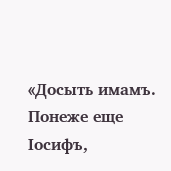«Досыть имамъ. Понеже еще Іосифъ,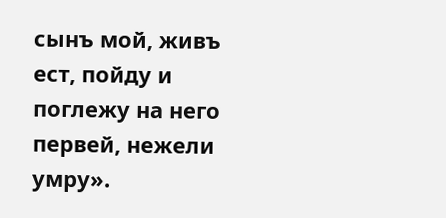сынъ мой, живъ ест, пойду и поглежу на него первей, нежели умру».